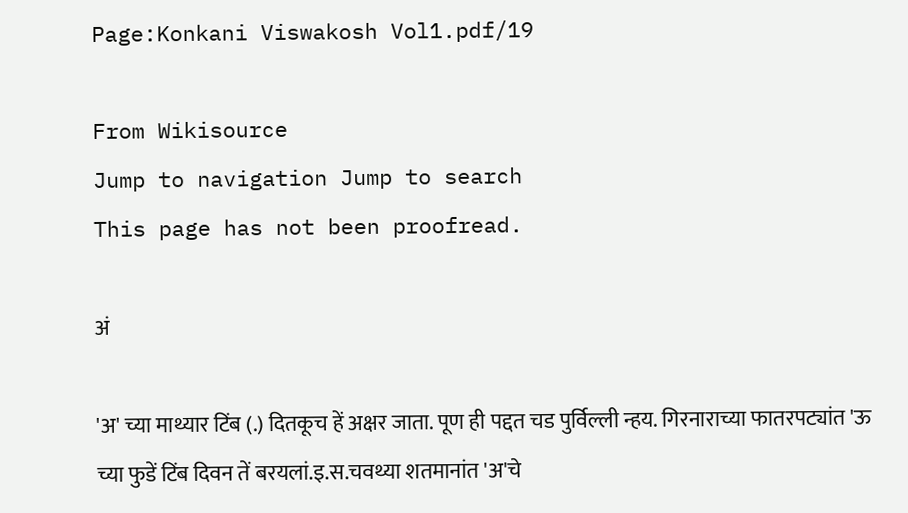Page:Konkani Viswakosh Vol1.pdf/19

From Wikisource
Jump to navigation Jump to search
This page has not been proofread.

अं

'अ' च्या माथ्यार टिंब (.) दितकूच हें अक्षर जाता. पूण ही पद्दत चड पुर्विल्ली न्हय. गिरनाराच्या फातरपट्यांत 'ऊ च्या फुडें टिंब दिवन तें बरयलां.इ.स.चवथ्या शतमानांत 'अ'चे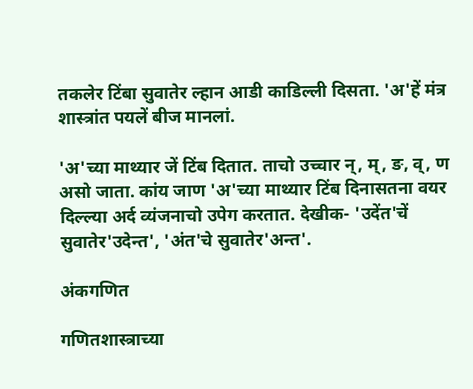तकलेर टिंबा सुवातेर ल्हान आडी काडिल्ली दिसता. 'अ'हें मंत्र शास्त्रांत पयलें बीज मानलां.

'अ'च्या माथ्यार जें टिंब दितात. ताचो उच्चार न्, म्, ङ, व्, ण असो जाता. कांय जाण 'अ'च्या माथ्यार टिंब दिनासतना वयर दिल्ल्या अर्द व्यंजनाचो उपेग करतात. देखीक- 'उदेंत'चें सुवातेर'उदेन्त', 'अंत'चे सुवातेर'अन्त'.

अंकगणित

गणितशास्त्राच्या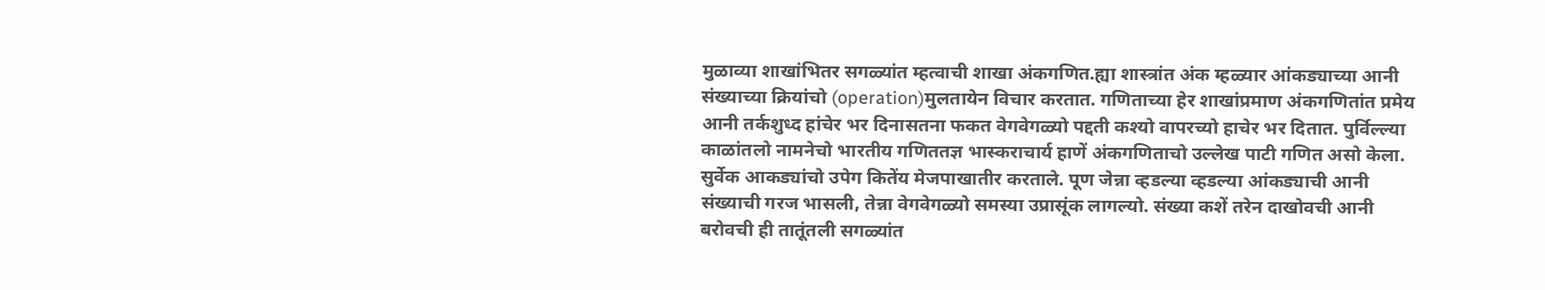मुळाव्या शाखांभितर सगळ्यांत म्हत्वाची शाखा अंकगणित.ह्या शास्त्रांत अंक म्हळ्यार आंकड्याच्या आनी संख्याच्या क्रियांचो (operation)मुलतायेन विचार करतात. गणिताच्या हेर शाखांप्रमाण अंकगणितांत प्रमेय आनी तर्कशुध्द हांचेर भर दिनासतना फकत वेगवेगळ्यो पद्दती कश्यो वापरच्यो हाचेर भर दितात. पुर्विल्ल्या काळांतलो नामनेचो भारतीय गणिततज्ञ भास्कराचार्य हाणें अंकगणिताचो उल्लेख पाटी गणित असो केला.
सुर्वेक आकड्यांचो उपेग कितेंय मेजपाखातीर करताले. पूण जेन्ना व्हडल्या व्हडल्या आंकड्याची आनी संख्याची गरज भासली, तेन्ना वेगवेगळ्यो समस्या उप्रासूंक लागल्यो. संख्या कशें तरेन दाखोवची आनी बरोवची ही तातूंतली सगळ्यांत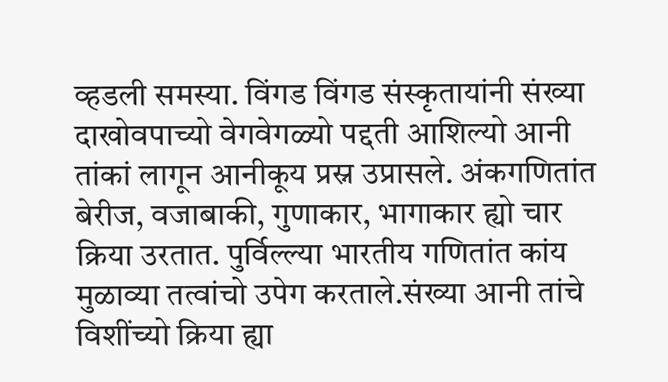व्हडली समस्या. विंगड विंगड संस्कृतायांनी संख्या दाखोवपाच्यो वेगवेगळ्यो पद्दती आशिल्यो आनी तांकां लागून आनीकूय प्रस्न उप्रासले. अंकगणितांत बेरीज, वजाबाकी, गुणाकार, भागाकार ह्यो चार क्रिया उरतात. पुर्विल्ल्या भारतीय गणितांत कांय मुळाव्या तत्वांचो उपेग करताले.संख्या आनी तांचे विशींच्यो क्रिया ह्या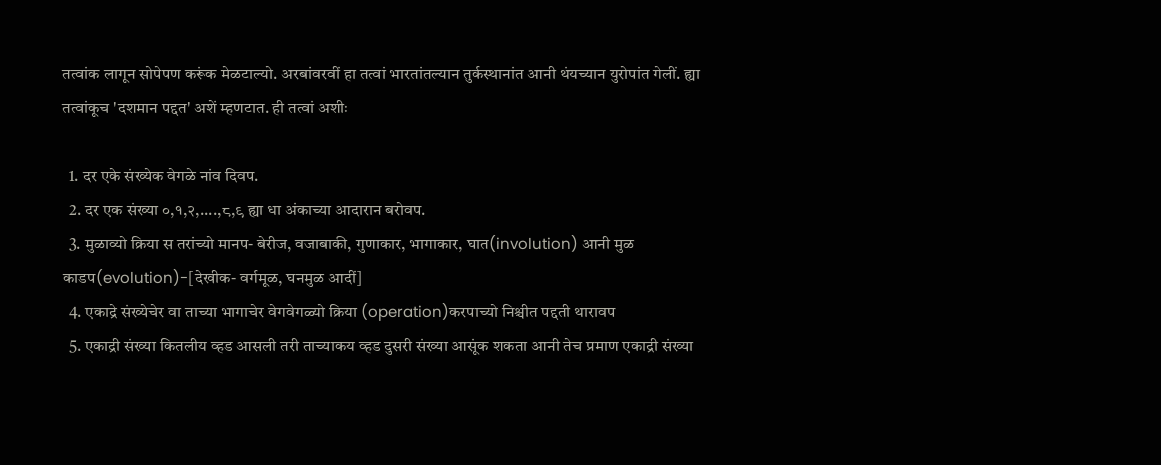तत्वांक लागून सोपेपण करूंक मेळटाल्यो. अरबांवरवीं हा तत्वां भारतांतल्यान तुर्कस्थानांत आनी थंयच्यान युरोपांत गेलीं. ह्या तत्वांकूच 'दशमान पद्दत' अशें म्हणटात. ही तत्वां अशीः

  1. दर एके संख्येक वेगळे नांव दिवप.
  2. दर एक संख्या ०,१,२,....,८,९ ह्या धा अंकाच्या आदारान बरोवप.
  3. मुळाव्यो क्रिया स तरांच्यो मानप- बेरीज, वजाबाकी, गुणाकार, भागाकार, घात(involution) आनी मुळ काडप(evolution)-[देखीक- वर्गमूळ, घनमुळ आदीं]
  4. एकाद्रे संख्येचेर वा ताच्या भागाचेर वेगवेगळ्यो क्रिया (operation)करपाच्यो निश्चीत पद्दती थारावप
  5. एकाद्री संख्या कितलीय व्हड आसली तरी ताच्याकय व्हड दुसरी संख्या आसूंक शकता आनी तेच प्रमाण एकाद्री संख्या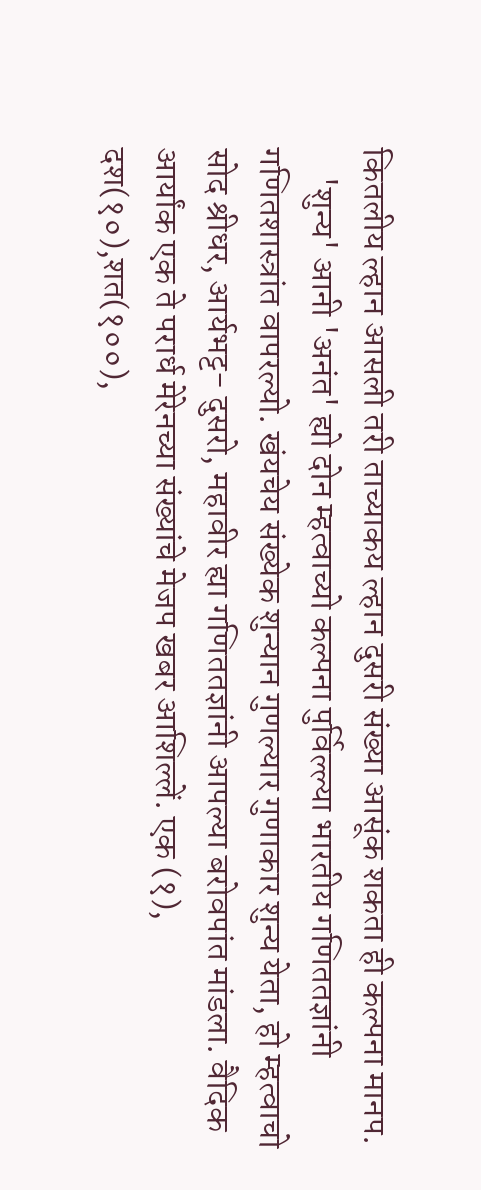कितलीय ल्हान आसली तरी ताच्याकय ल्हान दुसरी संख्या आसूंक शकता ही कल्पना मानप.
    'शुन्य' आनी 'अनंत' ह्यो दोन म्हत्वाच्यो कल्पना पुर्विल्ल्या भारतीय गणिततज्ञांनी गणितशास्त्रांत वापरल्यो. खंयचेय संख्येक शुन्यान गुणल्यार गुणाकार शुन्य येता, हो म्हत्वाचो सोद श्रीधर, आर्यभट्ट- दुसरो, महावीर ह्या गणिततज्ञांनी आपल्या बरोवपांत मांडला. वैदिक आर्यांक एक ते परार्ध मेरेनच्या संख्यांचे मेजप खबर आशिल्लें. एक (१), दश(१०),शत(१००),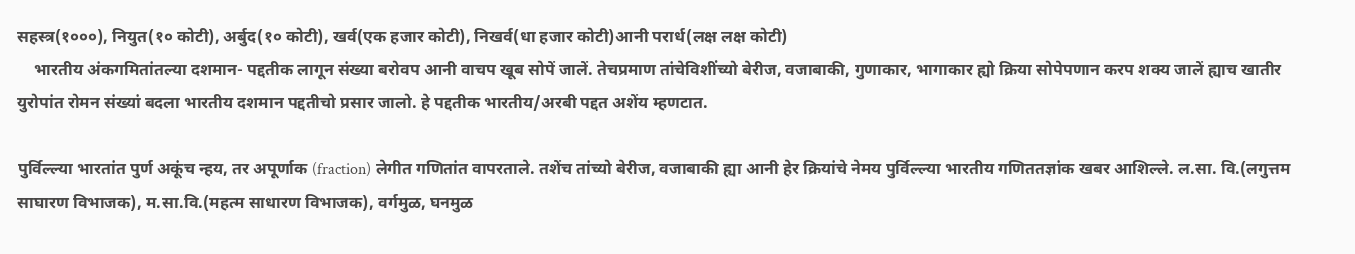सहस्त्र(१०००), नियुत(१० कोटी), अर्बुद(१० कोटी), खर्व(एक हजार कोटी), निखर्व(धा हजार कोटी)आनी परार्ध(लक्ष लक्ष कोटी)
    भारतीय अंकगमितांतल्या दशमान- पद्दतीक लागून संख्या बरोवप आनी वाचप खूब सोपें जालें. तेचप्रमाण तांचेविशींच्यो बेरीज, वजाबाकी, गुणाकार, भागाकार ह्यो क्रिया सोपेपणान करप शक्य जालें ह्याच खातीर युरोपांत रोमन संख्यां बदला भारतीय दशमान पद्दतीचो प्रसार जालो. हे पद्दतीक भारतीय/अरबी पद्दत अशेंय म्हणटात.

पुर्विल्ल्या भारतांत पुर्ण अकूंच न्हय, तर अपूर्णाक (fraction) लेगीत गणितांत वापरताले. तशेंच तांच्यो बेरीज, वजाबाकी ह्या आनी हेर क्रियांचे नेमय पुर्विल्ल्या भारतीय गणिततज्ञांक खबर आशिल्ले. ल.सा. वि.(लगुत्तम साघारण विभाजक), म.सा.वि.(महत्म साधारण विभाजक), वर्गमुळ, घनमुळ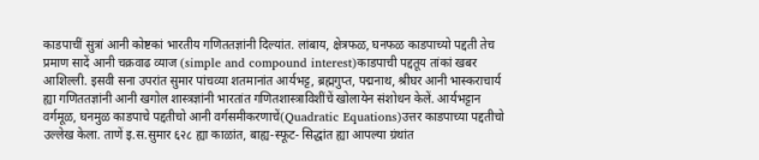काडपाचीं सुत्रां आनी कोष्टकां भारतीय गणिततज्ञांनी दिल्यांत. लांबाय, क्षेत्रफळ, घनफळ काडपाच्यो पद्दती तेच प्रमाण सादें आनी चक्रवाढ व्याज (simple and compound interest)काडपाची पद्दतूय तांकां खबर आशिल्ली. इसवी सना उपरांत सुमार पांचव्या शतमानांत आर्यभट्ट, ब्रह्मगुप्त, पद्मनाथ, श्रीघर आनी भास्कराचार्य ह्या गणिततज्ञांनी आनी खगोल शास्त्रज्ञांनी भारतांत गणितशास्त्राविशींचें खोलायेन संशोधन केलें. आर्यभट्टान वर्गमूळ, घनमुळ काडपाचे पद्दतीचो आनी वर्गसमीकरणाचें(Quadratic Equations)उत्तर काडपाच्या पद्दतीचो उल्लेख केला. ताणें इ.स.सुमार ६२८ ह्या काळांत, बाह्य-स्फूट- सिद्धांत ह्या आपल्या ग्रंथांत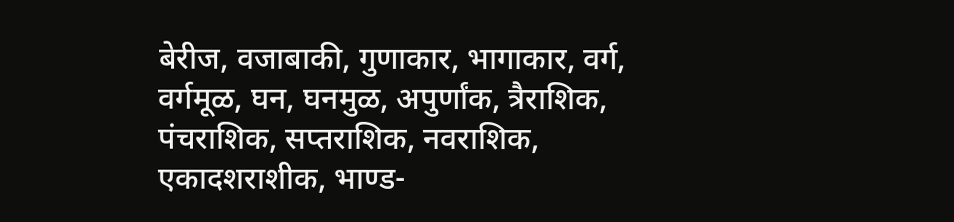बेरीज, वजाबाकी, गुणाकार, भागाकार, वर्ग, वर्गमूळ, घन, घनमुळ, अपुर्णांक, त्रैराशिक, पंचराशिक, सप्तराशिक, नवराशिक, एकादशराशीक, भाण्ड-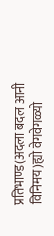प्रतिभाण्ड(अदला बदल आनी विनिमय)ह्यो वेगवेगळ्यो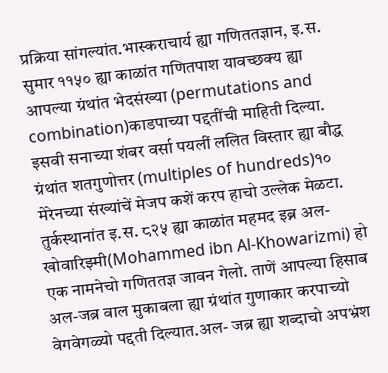प्रक्रिया सांगल्यांत.भास्कराचार्य ह्या गणिततज्ञान, इ.स. सुमार ११५० ह्या काळांत गणितपाश यावच्छक्य ह्या आपल्या ग्रंथांत भेदसंख्या (permutations and combination)काडपाच्या पद्दतींची माहिती दिल्या. इसवी सनाच्या शंबर वर्सा पयलीं ललित विस्तार ह्या बौद्ध ग्रंथांत शतगुणोत्तर (multiples of hundreds)१० मेरेनच्या संख्यांचें मेजप कशें करप हाचो उल्लेक मेळटा. तुर्कस्थानांत इ.स. ८२५ ह्या काळांत महमद इब्न अल-खोवारिझ्मी(Mohammed ibn Al-Khowarizmi) हो एक नामनेचो गणिततज्ञ जावन गेलो. ताणें आपल्या हिसाब अल-जब्र वाल मुकाबला ह्या ग्रंथांत गुणाकार करपाच्यो वेगवेगळ्यो पद्दती दिल्यात.अल- जब्र ह्या शब्दाचो अपभ्रंश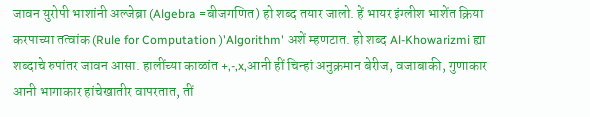जावन युरोपी भाशांनी अल्जेब्रा ‍‌‍‌(Algebra =बीजगणित) हो शब्द तयार जालो. हें भायर इंग्लीश भाशेंत क्रिया करपाच्या तत्वांक (Rule for Computation )'Algorithm' अशें म्हणटात. हो शब्द Al-Khowarizmi ह्या शब्दाचे रुपांतर जावन आसा. हालींच्या काळांत +,-,x,आनी हीं चिन्हां अनुक्रमान बेरीज, वजाबाकी, गुणाकार आनी भागाकार हांचेखातीर वापरतात, तीं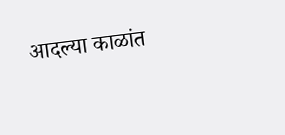आदल्या काळांत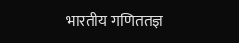भारतीय गणिततज्ञ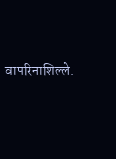वापरिनाशिल्ले.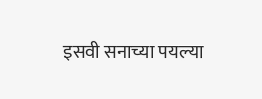इसवी सनाच्या पयल्या